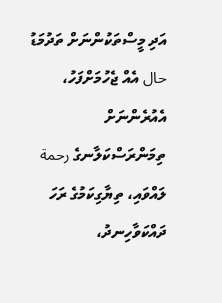އަދި މީސްތަކުންނަށް ތަދުމަޑު حال އެއް ޖެހުމަށްފަހު، އެއުރެންނަށް ތިމަންރަސްކަލާނގެ رحمة ލައްވައި، ތިޔާގިކަމުގެ ރަހަ ދައްކަވާހިނދު،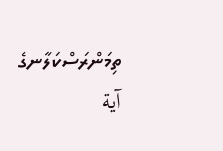ތިމަންރަސްކަލާނގެ آية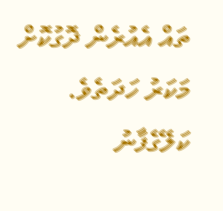ތައް އެއުރެން ދޮގުކޮށް މަކަރު ހަދަތެވެ. ކަލޭގެފާނު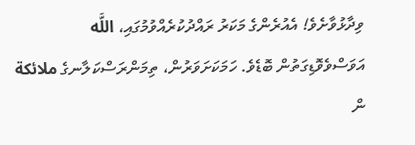ވިދާޅުވާށެވެ! އެއުރެންގެ މަކަރު ރައްދުކުރެއްވުމުގައި، اللَّه އަވަސްވެވޮޑިގަތުން ބޮޑެވެ. ހަމަކަށަވަރުން، ތިމަންރަސްކަލާނގެ ملائكة ން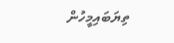ތިޔަބައިމީހުން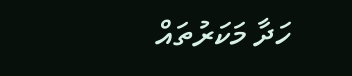ހަދާ މަކަރުތައް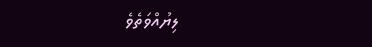ލިޔުއްވަތެވެ